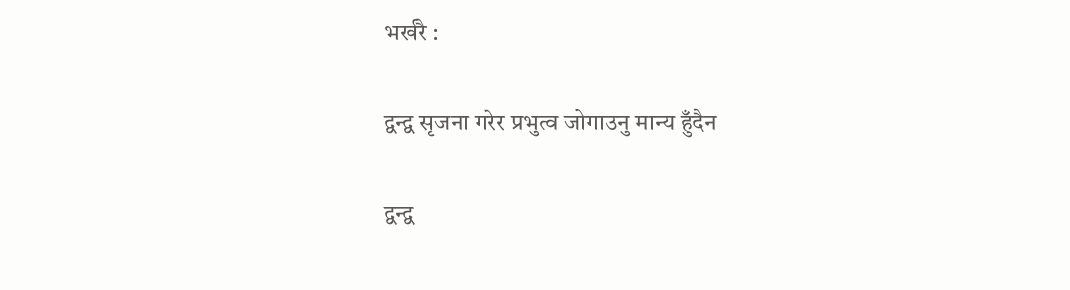भर्खरै :

द्वन्द्व सृजना गरेर प्रभुत्व जोगाउनु मान्य हुँदैन

द्वन्द्व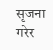सृजना गरेर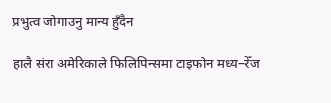प्रभुत्व जोगाउनु मान्य हुँदैन

हालै संरा अमेरिकाले फिलिपिन्समा टाइफोन मध्य–रेँज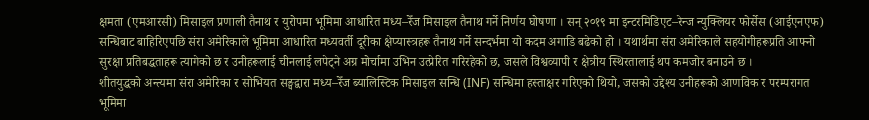क्षमता (एमआरसी) मिसाइल प्रणाली तैनाथ र युरोपमा भूमिमा आधारित मध्य–रेँज मिसाइल तैनाथ गर्ने निर्णय घोषणा । सन् २०१९ मा इन्टरमिडिएट–रेन्ज न्युक्लियर फोर्सेस (आईएनएफ) सन्धिबाट बाहिरिएपछि संरा अमेरिकाले भूमिमा आधारित मध्यवर्ती दूरीका क्षेप्यास्त्रहरू तैनाथ गर्ने सन्दर्भमा यो कदम अगाडि बढेको हो । यथार्थमा संरा अमेरिकाले सहयोगीहरूप्रति आफ्नो सुरक्षा प्रतिबद्धताहरू त्यागेको छ र उनीहरूलाई चीनलाई लपेट्ने अग्र मोर्चामा उभिन उत्प्रेरित गरिरहेको छ, जसले विश्वव्यापी र क्षेत्रीय स्थिरतालाई थप कमजोर बनाउने छ ।
शीतयुद्धको अन्त्यमा संरा अमेरिका र सोभियत सङ्घद्वारा मध्य–रेँज ब्यालिस्टिक मिसाइल सन्धि (INF) सन्धिमा हस्ताक्षर गरिएको थियो, जसको उद्देश्य उनीहरूको आणविक र परम्परागत भूमिमा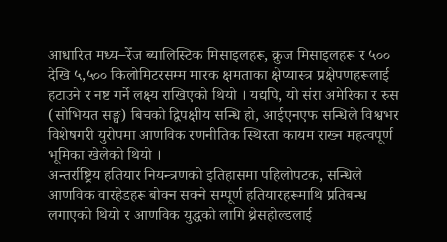आधारित मध्य–रेँज ब्यालिस्टिक मिसाइलहरू, क्रुज मिसाइलहरू र ५०० देखि ५,५०० किलोमिटरसम्म मारक क्षमताका क्षेप्यास्त्र प्रक्षेपणहरूलाई हटाउने र नष्ट गर्ने लक्ष्य राखिएको थियो । यद्यपि, यो संरा अमेरिका र रुस (सोभियत सङ्घ) बिचको द्विपक्षीय सन्धि हो, आईएनएफ सन्धिले विश्वभर विशेषगरी युरोपमा आणविक रणनीतिक स्थिरता कायम राख्न महत्वपूर्ण भूमिका खेलेको थियो ।
अन्तर्राष्ट्रिय हतियार नियन्त्रणको इतिहासमा पहिलोपटक, सन्धिले आणविक वारहेडहरू बोक्न सक्ने सम्पूर्ण हतियारहरूमाथि प्रतिबन्ध लगाएको थियो र आणविक युद्धको लागि थ्रेसहोल्डलाई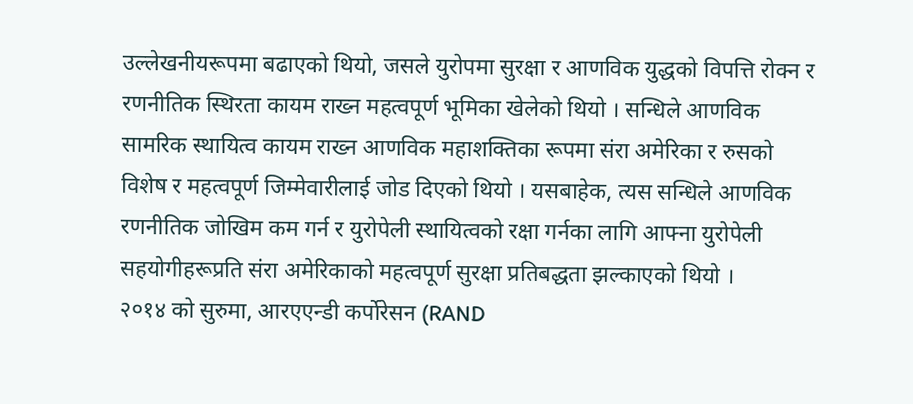उल्लेखनीयरूपमा बढाएको थियो, जसले युरोपमा सुरक्षा र आणविक युद्धको विपत्ति रोक्न र रणनीतिक स्थिरता कायम राख्न महत्वपूर्ण भूमिका खेलेको थियो । सन्धिले आणविक सामरिक स्थायित्व कायम राख्न आणविक महाशक्तिका रूपमा संरा अमेरिका र रुसको विशेष र महत्वपूर्ण जिम्मेवारीलाई जोड दिएको थियो । यसबाहेक, त्यस सन्धिले आणविक रणनीतिक जोखिम कम गर्न र युरोपेली स्थायित्वको रक्षा गर्नका लागि आफ्ना युरोपेली सहयोगीहरूप्रति संरा अमेरिकाको महत्वपूर्ण सुरक्षा प्रतिबद्धता झल्काएको थियो ।
२०१४ को सुरुमा, आरएएन्डी कर्पोरेसन (RAND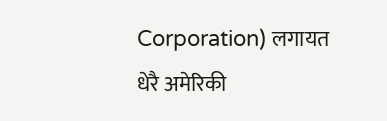Corporation) लगायत धेरै अमेरिकी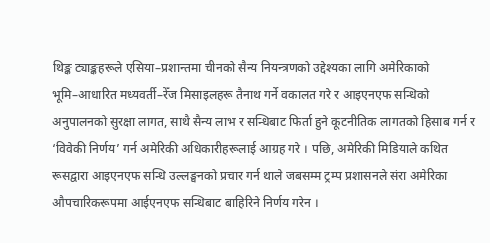थिङ्क ट्याङ्कहरूले एसिया–प्रशान्तमा चीनको सैन्य नियन्त्रणको उद्देश्यका लागि अमेरिकाको भूमि–आधारित मध्यवर्ती–रेँज मिसाइलहरू तैनाथ गर्ने वकालत गरे र आइएनएफ सन्धिको अनुपालनको सुरक्षा लागत, साथै सैन्य लाभ र सन्धिबाट फिर्ता हुने कूटनीतिक लागतको हिसाब गर्न र ‘विवेकी निर्णय’ गर्न अमेरिकी अधिकारीहरूलाई आग्रह गरे । पछि, अमेरिकी मिडियाले कथित रूसद्वारा आइएनएफ सन्धि उल्लङ्घनको प्रचार गर्न थाले जबसम्म ट्रम्प प्रशासनले संरा अमेरिका औपचारिकरूपमा आईएनएफ सन्धिबाट बाहिरिने निर्णय गरेन ।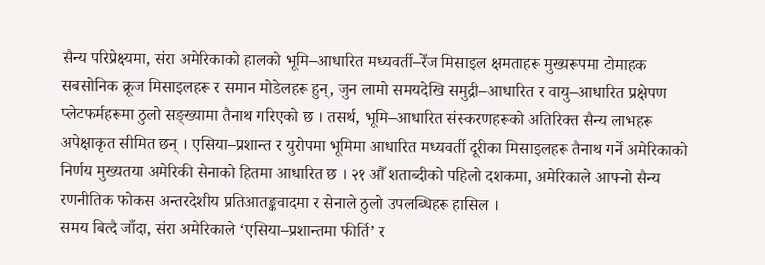सैन्य परिप्रेक्ष्यमा, संरा अमेरिकाको हालको भूमि–आधारित मध्यवर्ती–रेँज मिसाइल क्षमताहरू मुख्यरूपमा टोमाहक सबसोनिक क्रूज मिसाइलहरू र समान मोडेलहरू हुन्, जुन लामो समयदेखि समुद्री–आधारित र वायु–आधारित प्रक्षेपण प्लेटफर्महरूमा ठुलो सङ्ख्यामा तैनाथ गरिएको छ । तसर्थ, भूमि–आधारित संस्करणहरूको अतिरिक्त सैन्य लाभहरू अपेक्षाकृत सीमित छन् । एसिया–प्रशान्त र युरोपमा भूमिमा आधारित मध्यवर्ती दूरीका मिसाइलहरू तैनाथ गर्ने अमेरिकाको निर्णय मुख्यतया अमेरिकी सेनाको हितमा आधारित छ । २१ औँ शताब्दीको पहिलो दशकमा, अमेरिकाले आफ्नो सैन्य रणनीतिक फोकस अन्तरदेशीय प्रतिआतङ्कवादमा र सेनाले ठुलो उपलब्धिहरू हासिल ।
समय बित्दै जाँदा, संरा अमेरिकाले ‘एसिया–प्रशान्तमा फीर्ति’ र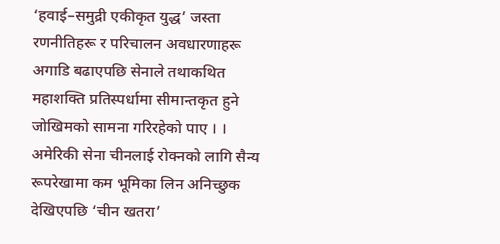‘हवाई–समुद्री एकीकृत युद्ध’ जस्ता रणनीतिहरू र परिचालन अवधारणाहरू अगाडि बढाएपछि सेनाले तथाकथित महाशक्ति प्रतिस्पर्धामा सीमान्तकृत हुने जोखिमको सामना गरिरहेको पाए । । अमेरिकी सेना चीनलाई रोक्नको लागि सैन्य रूपरेखामा कम भूमिका लिन अनिच्छुक देखिएपछि ‘चीन खतरा’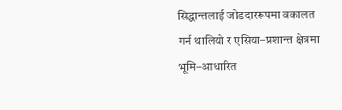सिद्धान्तलाई जोडदाररूपमा वकालत गर्न थालियो र एसिया–प्रशान्त क्षेत्रमा भूमि–आधारित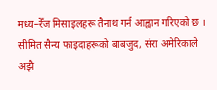मध्य–रेँज मिसाइलहरू तैनाथ गर्न आह्वान गरिएको छ ।
सीमित सैन्य फाइदाहरूको बाबजुद, संरा अमेरिकाले अझै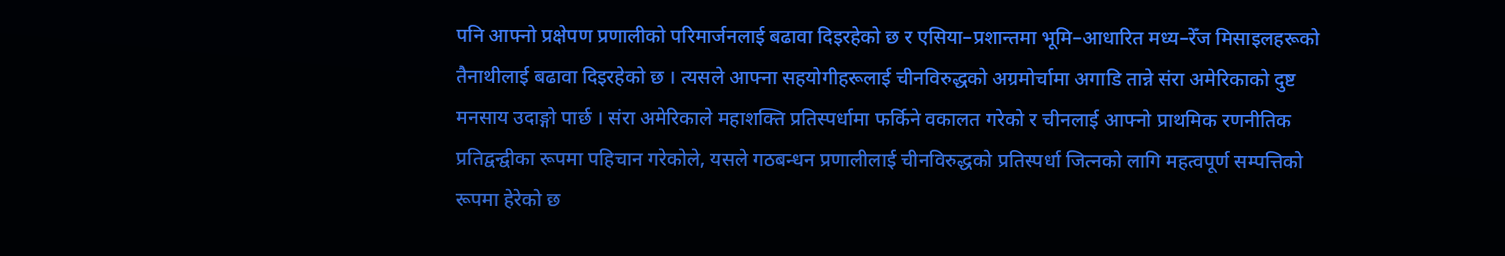पनि आफ्नो प्रक्षेपण प्रणालीको परिमार्जनलाई बढावा दिइरहेको छ र एसिया–प्रशान्तमा भूमि–आधारित मध्य–रेँज मिसाइलहरूको तैनाथीलाई बढावा दिइरहेको छ । त्यसले आफ्ना सहयोगीहरूलाई चीनविरुद्धको अग्रमोर्चामा अगाडि तान्ने संरा अमेरिकाको दुष्ट मनसाय उदाङ्गो पार्छ । संरा अमेरिकाले महाशक्ति प्रतिस्पर्धामा फर्किने वकालत गरेको र चीनलाई आफ्नो प्राथमिक रणनीतिक प्रतिद्वन्द्वीका रूपमा पहिचान गरेकोले, यसले गठबन्धन प्रणालीलाई चीनविरुद्धको प्रतिस्पर्धा जित्नको लागि महत्वपूर्ण सम्पत्तिको रूपमा हेरेको छ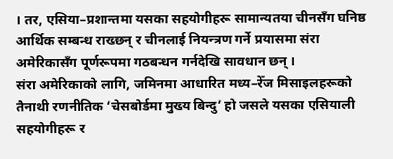। तर, एसिया–प्रशान्तमा यसका सहयोगीहरू सामान्यतया चीनसँग घनिष्ठ आर्थिक सम्बन्ध राख्छन् र चीनलाई नियन्त्रण गर्ने प्रयासमा संरा अमेरिकासँग पूर्णरूपमा गठबन्धन गर्नदेखि सावधान छन् ।
संरा अमेरिकाको लागि, जमिनमा आधारित मध्य–रेँज मिसाइलहरूको तैनाथी रणनीतिक ‘चेसबोर्डमा मुख्य बिन्दु’ हो जसले यसका एसियाली सहयोगीहरू र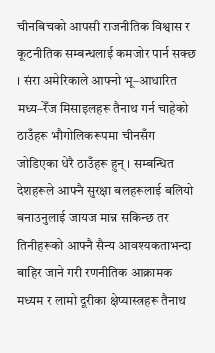चीनबिचको आपसी राजनीतिक विश्वास र कूटनीतिक सम्बन्धलाई कमजोर पार्न सक्छ । संरा अमेरिकाले आफ्नो भू–आधारित मध्य–रेँज मिसाइलहरू तैनाथ गर्न चाहेको ठाउँहरू भौगोलिकरूपमा चीनसँग जोडिएका धेरै ठाउँहरू हुन् । सम्बन्धित देशहरूले आफ्नै सुरक्षा बलहरूलाई बलियो बनाउनुलाई जायज मान्न सकिन्छ तर तिनीहरूको आफ्नै सैन्य आवश्यकताभन्दा बाहिर जाने गरी रणनीतिक आक्रामक मध्यम र लामो दूरीका क्षेप्यास्त्रहरू तैनाथ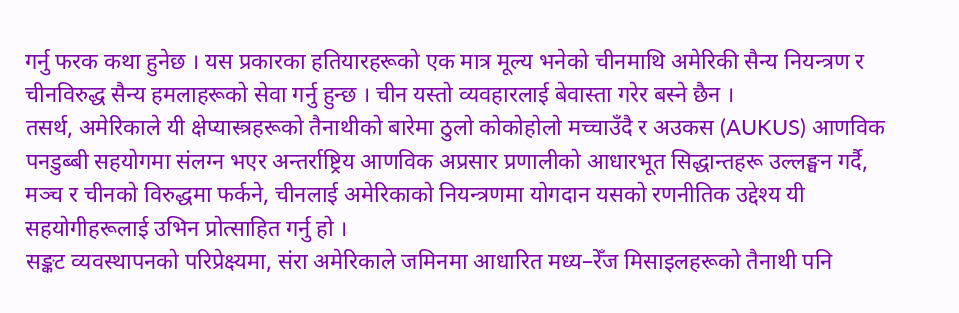गर्नु फरक कथा हुनेछ । यस प्रकारका हतियारहरूको एक मात्र मूल्य भनेको चीनमाथि अमेरिकी सैन्य नियन्त्रण र चीनविरुद्ध सैन्य हमलाहरूको सेवा गर्नु हुन्छ । चीन यस्तो व्यवहारलाई बेवास्ता गरेर बस्ने छैन ।
तसर्थ, अमेरिकाले यी क्षेप्यास्त्रहरूको तैनाथीको बारेमा ठुलो कोकोहोलो मच्चाउँदै र अउकस (AUKUS) आणविक पनडुब्बी सहयोगमा संलग्न भएर अन्तर्राष्ट्रिय आणविक अप्रसार प्रणालीको आधारभूत सिद्धान्तहरू उल्लङ्घन गर्दै, मञ्च र चीनको विरुद्धमा फर्कने, चीनलाई अमेरिकाको नियन्त्रणमा योगदान यसको रणनीतिक उद्देश्य यी सहयोगीहरूलाई उभिन प्रोत्साहित गर्नु हो ।
सङ्कट व्यवस्थापनको परिप्रेक्ष्यमा, संरा अमेरिकाले जमिनमा आधारित मध्य–रेँज मिसाइलहरूको तैनाथी पनि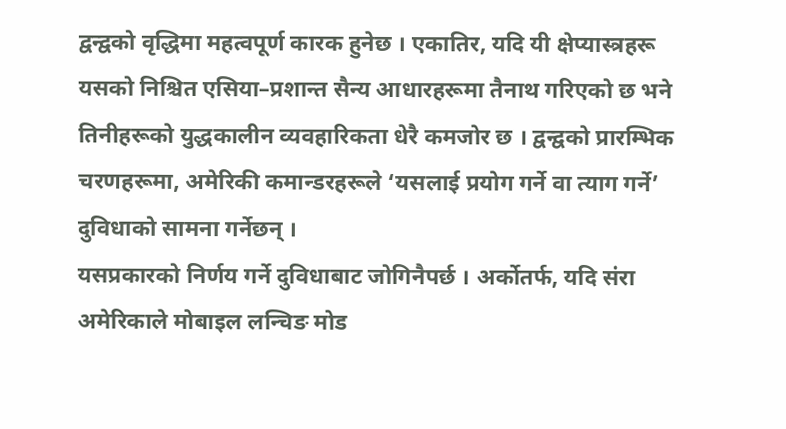द्वन्द्वको वृद्धिमा महत्वपूर्ण कारक हुनेछ । एकातिर, यदि यी क्षेप्यास्त्रहरू यसको निश्चित एसिया–प्रशान्त सैन्य आधारहरूमा तैनाथ गरिएको छ भने तिनीहरूको युद्धकालीन व्यवहारिकता धेरै कमजोर छ । द्वन्द्वको प्रारम्भिक चरणहरूमा, अमेरिकी कमान्डरहरूले ‘यसलाई प्रयोग गर्ने वा त्याग गर्ने’ दुविधाको सामना गर्नेछन् ।
यसप्रकारको निर्णय गर्ने दुविधाबाट जोगिनैपर्छ । अर्कोतर्फ, यदि संरा अमेरिकाले मोबाइल लन्चिङ मोड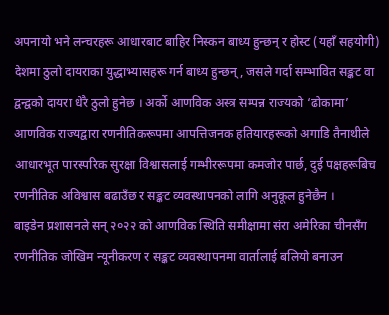अपनायो भने लन्चरहरू आधारबाट बाहिर निस्कन बाध्य हुन्छन् र होस्ट (यहाँ सहयोगी) देशमा ठुलो दायराका युद्धाभ्यासहरू गर्न बाध्य हुन्छन्, जसले गर्दा सम्भावित सङ्कट वा द्वन्द्वको दायरा धेरै ठुलो हुनेछ । अर्को आणविक अस्त्र सम्पन्न राज्यको ‘ढोकामा’ आणविक राज्यद्वारा रणनीतिकरूपमा आपत्तिजनक हतियारहरूको अगाडि तैनाथीले आधारभूत पारस्परिक सुरक्षा विश्वासलाई गम्भीररूपमा कमजोर पार्छ, दुई पक्षहरूबिच रणनीतिक अविश्वास बढाउँछ र सङ्कट व्यवस्थापनको लागि अनुकूल हुनेछैन ।
बाइडेन प्रशासनले सन् २०२२ को आणविक स्थिति समीक्षामा संरा अमेरिका चीनसँग रणनीतिक जोखिम न्यूनीकरण र सङ्कट व्यवस्थापनमा वार्तालाई बलियो बनाउन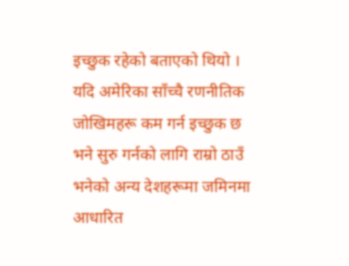इच्छुक रहेको बताएको थियो । यदि अमेरिका साँच्चै रणनीतिक जोखिमहरू कम गर्न इच्छुक छ भने सुरु गर्नको लागि राम्रो ठाउँ भनेको अन्य देशहरूमा जमिनमा आधारित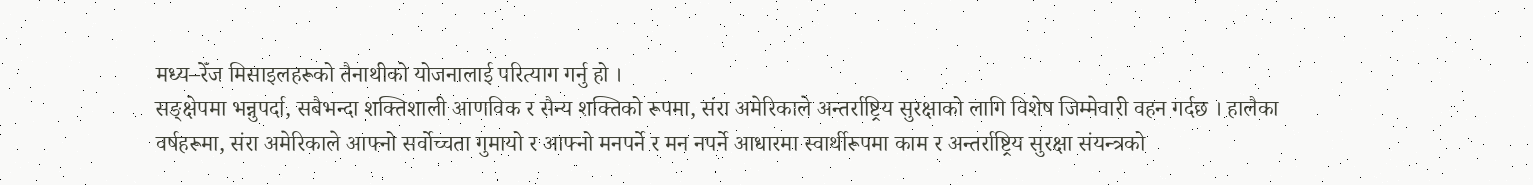मध्य–रेँज मिसाइलहरूको तैनाथीको योजनालाई परित्याग गर्नु हो ।
सङ्क्षेपमा भन्नुपर्दा, सबैभन्दा शक्तिशाली आणविक र सैन्य शक्तिको रूपमा, संरा अमेरिकाले अन्तर्राष्ट्रिय सुरक्षाको लागि विशेष जिम्मेवारी वहन गर्दछ । हालैका वर्षहरूमा, संरा अमेरिकाले आफ्नो सर्वोच्चता गुमायो र आफ्नो मनपर्ने र मन नपर्ने आधारमा स्वार्थीरूपमा काम र अन्तर्राष्ट्रिय सुरक्षा संयन्त्रको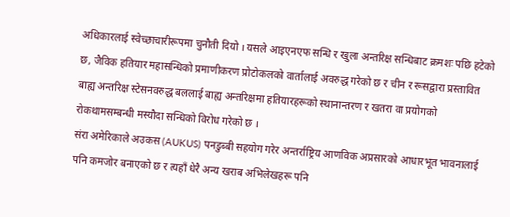अधिकारलाई स्वेच्छाचारीरूपमा चुनौती दियो । यसले आइएनएफ सन्धि र खुला अन्तरिक्ष सन्धिबाट क्रमशः पछि हटेको छ, जैविक हतियार महासन्धिको प्रमाणीकरण प्रोटोकलको वार्तालाई अवरुद्ध गरेको छ र चीन र रूसद्वारा प्रस्तावित बाह्य अन्तरिक्ष स्टेसनवरुद्ध बललाई बाह्य अन्तरिक्षमा हतियारहरूको स्थानान्तरण र खतरा वा प्रयोगको रोकथामसम्बन्धी मस्यौदा सन्धिको विरोध गरेको छ ।
संरा अमेरिकाले अउकस (AUKUS) पनडुब्बी सहयोग गरेर अन्तर्राष्ट्रिय आणविक अप्रसारको आधारभूत भावनालाई पनि कमजोर बनाएको छ र त्यहाँ धेरै अन्य खराब अभिलेखहरू पनि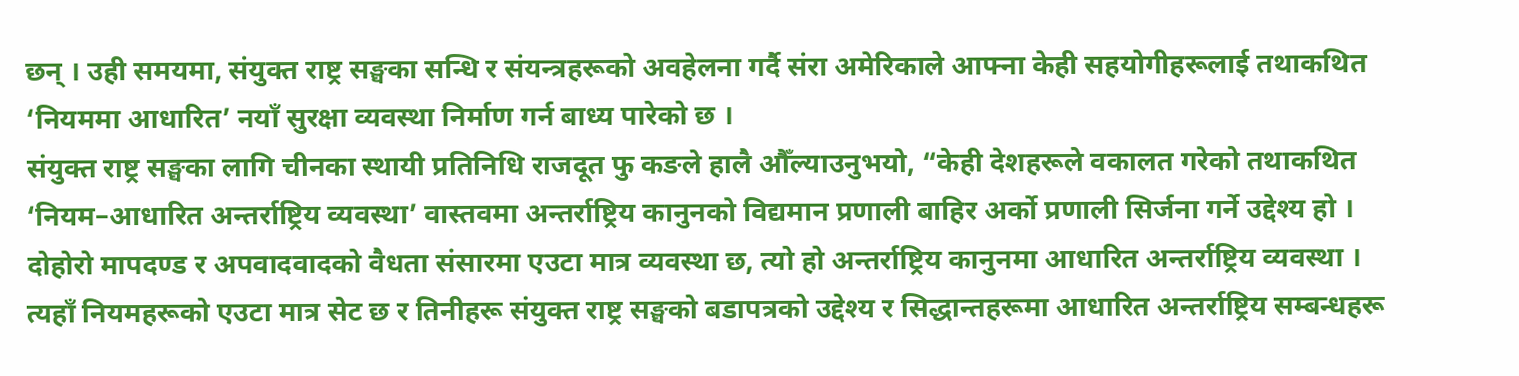छन् । उही समयमा, संयुक्त राष्ट्र सङ्घका सन्धि र संयन्त्रहरूको अवहेलना गर्दै संरा अमेरिकाले आफ्ना केही सहयोगीहरूलाई तथाकथित ‘नियममा आधारित’ नयाँ सुरक्षा व्यवस्था निर्माण गर्न बाध्य पारेको छ ।
संयुक्त राष्ट्र सङ्घका लागि चीनका स्थायी प्रतिनिधि राजदूत फु कङले हालै औँल्याउनुभयो, “केही देशहरूले वकालत गरेको तथाकथित ‘नियम–आधारित अन्तर्राष्ट्रिय व्यवस्था’ वास्तवमा अन्तर्राष्ट्रिय कानुनको विद्यमान प्रणाली बाहिर अर्को प्रणाली सिर्जना गर्ने उद्देश्य हो । दोहोरो मापदण्ड र अपवादवादको वैधता संसारमा एउटा मात्र व्यवस्था छ, त्यो हो अन्तर्राष्ट्रिय कानुनमा आधारित अन्तर्राष्ट्रिय व्यवस्था । त्यहाँ नियमहरूको एउटा मात्र सेट छ र तिनीहरू संयुक्त राष्ट्र सङ्घको बडापत्रको उद्देश्य र सिद्धान्तहरूमा आधारित अन्तर्राष्ट्रिय सम्बन्धहरू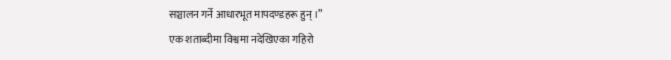सञ्चालन गर्ने आधारभूत मापदण्डहरू हुन् ।”
एक शताब्दीमा विश्वमा नदेखिएका गहिरो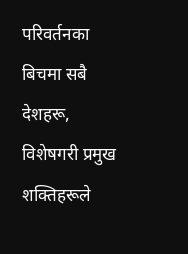परिवर्तनका बिचमा सबै देशहरू, विशेषगरी प्रमुख शक्तिहरूले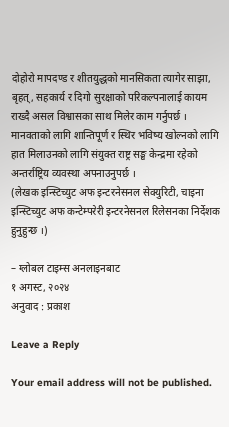दोहोरो मापदण्ड र शीतयुद्धको मानसिकता त्यागेर साझा, बृहत्, सहकार्य र दिगो सुरक्षाको परिकल्पनालाई कायम राख्दै असल विश्वासका साथ मिलेर काम गर्नुपर्छ । मानवताको लागि शान्तिपूर्ण र स्थिर भविष्य खोल्नको लागि हात मिलाउनको लागि संयुक्त राष्ट्र सङ्घ केन्द्रमा रहेको अन्तर्राष्ट्रिय व्यवस्था अपनाउनुपर्छ ।
(लेखक इन्स्टिच्युट अफ इन्टरनेसनल सेक्युरिटी, चाइना इन्स्टिच्युट अफ कन्टेम्परेरी इन्टरनेसनल रिलेसनका निर्देशक हुनुहुन्छ ।)

– ग्लोबल टाइम्स अनलाइनबाट
१ अगस्ट, २०२४
अनुवाद : प्रकाश

Leave a Reply

Your email address will not be published.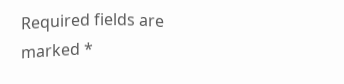Required fields are marked *